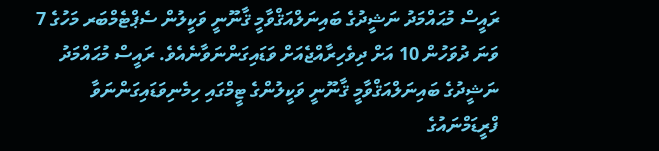ރައީސް މުޙައްމަދު ނަޝީދުގެ ބައިނަލްއަޤްވާމީ ޤާނޫނީ ވަކީލުން ސެޕްޓެމްބަރ މަހުގެ 7 ވަނަ ދުވަހުން 10 އަށް ދިވެހިރާއްޖެއަށް ވަޑައިގަންނަވާނެއެވެ. ރައީސް މުޙައްމަދު ނަޝީދުގެ ބައިނަލްއަޤްވާމީ ޤާނޫނީ ވަކީލުންގެ ޓީމްގައި ހިމެނިވަޑައިގަންނަވާ ފްރީޑަމްނައުގެ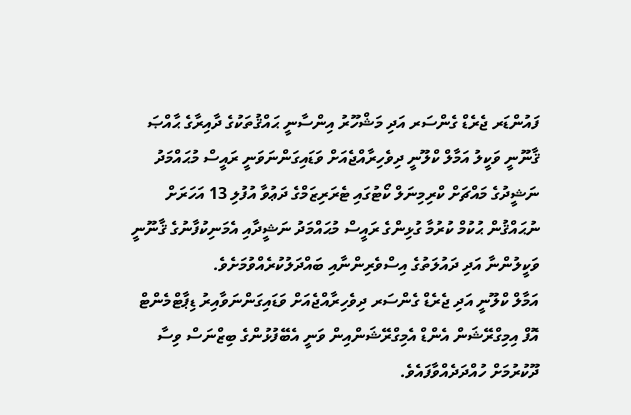ފައުންޑަރ ޖެރެޑް ގެންސަރ އަދި މަޝްހޫރު އިންސާނީ ޙައްޤުތަކުގެ ދާއިރާގެ ޙާއްޞަ ޤާނޫނީ ވަކީލު އަމާލް ކްލޫނީ ދިވެހިރާއްޖެއަށް ވަޑައިގަންނަވަނީ ރައީސް މުޙައްމަދު ނަޝީދުގެ މައްޗަށް ކްރިމިނަލް ކޯޓުގައި ޓެރަރިޒަމްގެ ދަޢުވާ އުފުލި 13 އަހަރަށް ނުޙައްޤުން ޙުކުމް ކުރުމާ ގުޅިންގެ ރައީސް މުޙައްމަދު ނަޝީދާއި އެމަނިކުފާނުގެ ޤާނޫނީ ވަކީލުންނާ އަދި ދައުލަތުގެ އިސްވެރިންނާއި ބައްދަލުކުރެއްވުމަށެވެ.
އަމާލް ކްލޫނީ އަދި ޖެރެޑް ގެންސަރ ދިވެހިރާއްޖެއަށް ވަޑައިގަންނަވާއިރު ޑިޕާޓްމެންޓް އޮފް އިމިގްރޭޝަން އެންޑް އެމިގްރޭޝަންއިން ވަނީ އެބޭފުޅުންގެ ބިޒްނަސް ވިސާ ދޫކުރުމަށް ހުއްދަދެއްވާފައެވެ.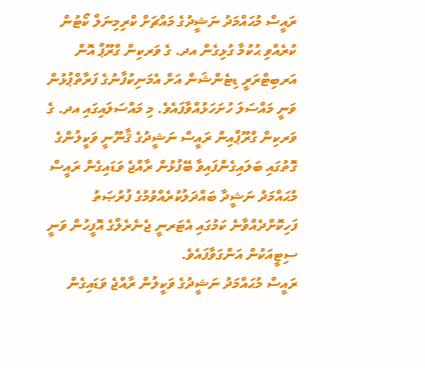ރައީސް މުޙައްމަދު ނަޝީދުގެ މައްޗަށް ކްރިމިނަލް ކޯޓުން ކުރެއްވި ޙުކުމާ ގުޅިގެން އދ. ގެ ވަރކިން ގްރޫޕް އޮން އަރބިޓްރަރީ ޑިޓެންޝަން އަށް އެމަނިކުފާނުގެ ފަރާތްޕުޅުން ވަނީ މައްސަލަ ހުށަހަޅުއްވާފައެވެ. މި މައްސަލައިގައި އދ. ގެ ވަރކިން ގްރޫޕްއިން ރައީސް ނަޝީދުގެ ޤާނޫނީ ވަކީލުންގެ ގޮތުގައި ބަލައިގެންފައިވާ ބޭފުޅުން ރާއްޖެ ވަޑައިގެން ރައީސް މުޙައްމަދު ނަޝީދާ ބައްދަލުކުރެއްވުމުގެ ފުރުޞަތު ފަހިކޮށްދެއްވާނެ ކަމުގައި އެޓަރނީ ޖެނެރެލްގެ އޮފީހުން ވަނީ ސިޓީއަކުން އަންގަވާފައެވެ.
ރައީސް މުޙައްމަދު ނަޝީދުގެ ވަކީލުން ރާއްޖެ ވަޑައިގެން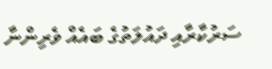ސަރުކާރާއި ދައުލަތުގެ ބައެއް ވެރިންނާ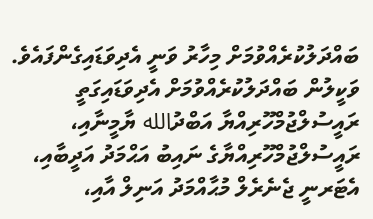ބައްދަލުކުރެއްވުމަށް މިހާރު ވަނީ އެދިވަޑައިގެންފައެވެ. ވަކީލުން ބައްދަލުކުރެއްވުމަށް އެދިވަޑައިގަތީ ރައީސުލްޖުމްހޫރިއްޔާ އަބްދުالله ޔާމީނާއި، ރައީސުލްޖުމްހޫރިއްޔާގެ ނައިބު އަޙްމަދު އަދީބާއި، އެޓަރނީ ޖެނެރެލް މުޙާއްމަދު އަނިލް އާއި،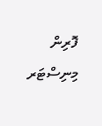ފޮރިން މިނިސްޓަރ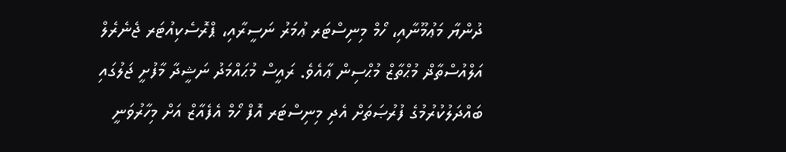ދުންޔާ މަޢުމޫނާއި، ހޯމް މިނިސްޓަރ ޢުމަރު ނަސީރާއި، ޕްރޮސެކިއުޓަރ ޖެނެރެލް އަލްއުސްތާޛް މުޙްތާޒް މުޙްސިން ޢާއެވެ. ރައީސް މުޙައްމަދު ނަޝީދާ މާފުށީ ޖަލުގައި ބައްދަލުކުރުމުގެ ފުރުޞަތަށް އެދި މިނިސްޓަރ އޮފް ހޯމް އެފެއާޒް އަށް މިހާރުވަނީ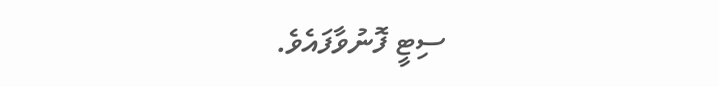ސިޓީ ފޮނުވާފައެވެ.